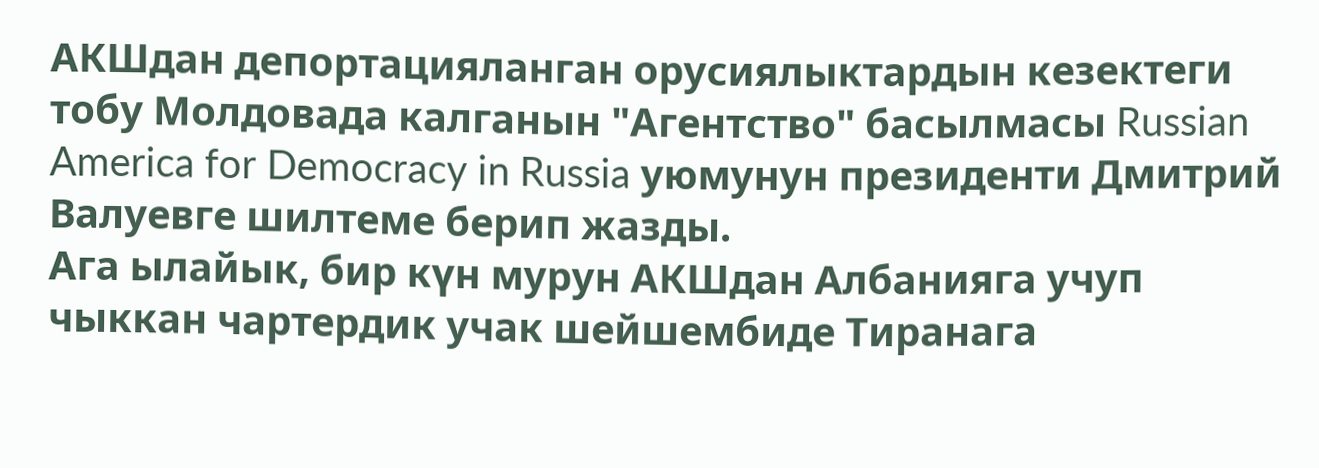АКШдан депортацияланган орусиялыктардын кезектеги тобу Молдовада калганын "Агентство" басылмасы Russian America for Democracy in Russia уюмунун президенти Дмитрий Валуевге шилтеме берип жазды.
Ага ылайык, бир күн мурун АКШдан Албанияга учуп чыккан чартердик учак шейшембиде Тиранага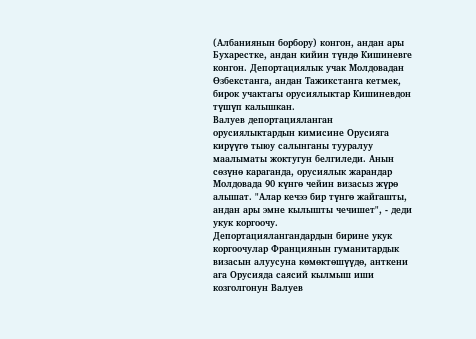(Албаниянын борбору) конгон, андан ары Бухарестке, андан кийин түндө Кишиневге конгон. Депортациялык учак Молдовадан Өзбекстанга, андан Тажикстанга кетмек, бирок учактагы орусиялыктар Кишиневдон түшүп калышкан.
Валуев депортацияланган орусиялыктардын кимисине Орусияга кирүүгө тыюу салынганы тууралуу маалыматы жоктугун белгиледи. Анын сөзүнө караганда, орусиялык жарандар Молдовада 90 күнгө чейин визасыз жүрө алышат. "Алар кечээ бир түнгө жайгашты, андан ары эмне кылышты чечишет", - деди укук коргоочу.
Депортациялангандардын бирине укук коргоочулар Франциянын гуманитардык визасын алуусуна көмөктөшүүдө, анткени ага Орусияда саясий кылмыш иши козголгонун Валуев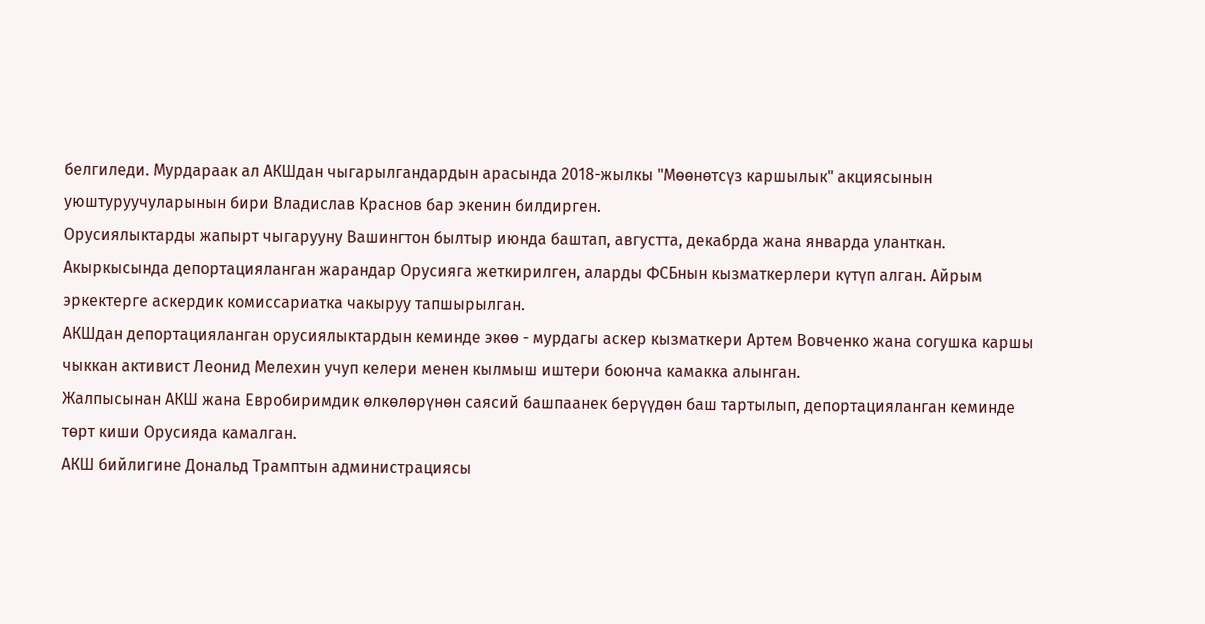белгиледи. Мурдараак ал АКШдан чыгарылгандардын арасында 2018-жылкы "Мөөнөтсүз каршылык" акциясынын уюштуруучуларынын бири Владислав Краснов бар экенин билдирген.
Орусиялыктарды жапырт чыгарууну Вашингтон былтыр июнда баштап, августта, декабрда жана январда уланткан. Акыркысында депортацияланган жарандар Орусияга жеткирилген, аларды ФСБнын кызматкерлери күтүп алган. Айрым эркектерге аскердик комиссариатка чакыруу тапшырылган.
АКШдан депортацияланган орусиялыктардын кеминде экөө - мурдагы аскер кызматкери Артем Вовченко жана согушка каршы чыккан активист Леонид Мелехин учуп келери менен кылмыш иштери боюнча камакка алынган.
Жалпысынан АКШ жана Евробиримдик өлкөлөрүнөн саясий башпаанек берүүдөн баш тартылып, депортацияланган кеминде төрт киши Орусияда камалган.
АКШ бийлигине Дональд Трамптын администрациясы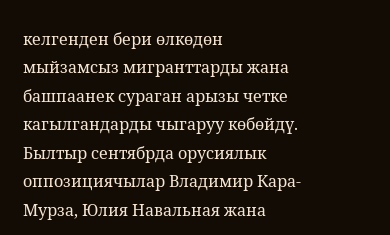келгенден бери өлкөдөн мыйзамсыз мигранттарды жана башпаанек сураган арызы четке кагылгандарды чыгаруу көбөйдү.
Былтыр сентябрда орусиялык оппозициячылар Владимир Кара-Мурза, Юлия Навальная жана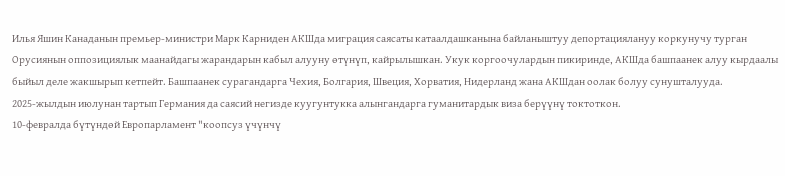Илья Яшин Канаданын премьер-министри Марк Карниден АКШда миграция саясаты катаалдашканына байланыштуу депортациялануу коркунучу турган Орусиянын оппозициялык маанайдагы жарандарын кабыл алууну өтүнүп, кайрылышкан. Укук коргоочулардын пикиринде, АКШда башпаанек алуу кырдаалы быйыл деле жакшырып кетпейт. Башпаанек сурагандарга Чехия, Болгария, Швеция, Хорватия, Нидерланд жана АКШдан оолак болуу сунушталууда.
2025-жылдын июлунан тартып Германия да саясий негизде куугунтукка алынгандарга гуманитардык виза берүүнү токтоткон.
10-февралда бүтүндөй Европарламент "коопсуз үчүнчү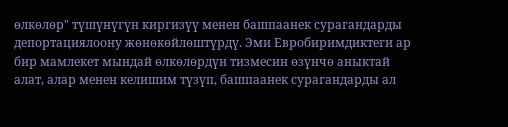өлкөлөр" түшүнүгүн киргизүү менен башпаанек сурагандарды депортациялоону жөнөкөйлөштүрдү. Эми Евробиримдиктеги ар бир мамлекет мындай өлкөлөрдүн тизмесин өзүнчө аныктай алат, алар менен келишим түзүп, башпаанек сурагандарды ал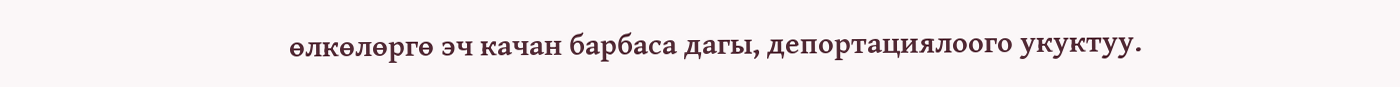өлкөлөргө эч качан барбаса дагы, депортациялоого укуктуу.